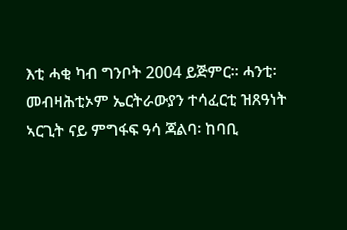እቲ ሓቂ ካብ ግንቦት 2004 ይጅምር። ሓንቲ፡ መብዛሕቲኦም ኤርትራውያን ተሳፈርቲ ዝጸዓነት ኣርጊት ናይ ምግፋፍ ዓሳ ጃልባ፡ ከባቢ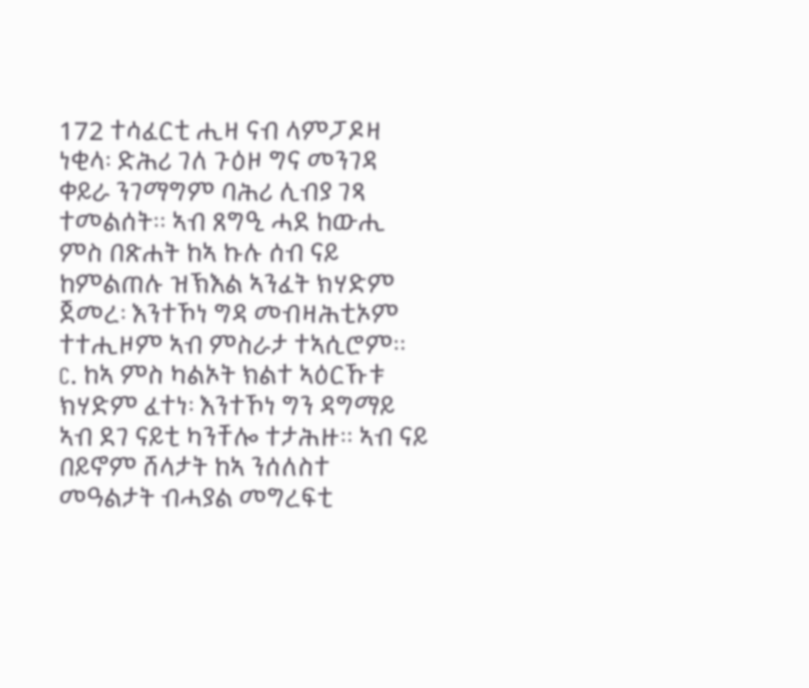172 ተሳፈርቲ ሒዛ ናብ ላምፓዶዛ ነቂላ፡ ድሕሪ ገለ ጉዕዞ ግና መንገዳ ቀይራ ንገማግም ባሕሪ ሊብያ ገጻ ተመልሰት። ኣብ ጸግዒ ሓደ ከውሒ ምስ በጽሐት ከኣ ኩሉ ሰብ ናይ ከምልጠሉ ዝኽእል ኣንፈት ክሃድም ጀመረ፡ እንተኾነ ግዳ መብዛሕቲኦም ተተሒዞም ኣብ ምስራታ ተኣሲሮም። C. ከኣ ምስ ካልኦት ክልተ ኣዕርኹቱ ክሃድም ፈተነ፡ እንተኾነ ግን ዳግማይ ኣብ ደገ ናይቲ ካንቸሎ ተታሕዙ። ኣብ ናይ በይኖም ሸላታት ከኣ ንሰለስተ መዓልታት ብሓያል መግረፍቲ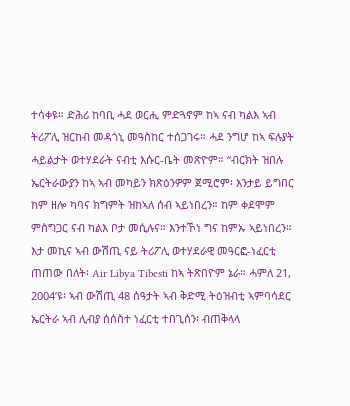ተሳቀዩ። ድሕሪ ከባቢ ሓደ ወርሒ ምድጓኖም ከኣ ናብ ካልእ ኣብ ትሪፖሊ ዝርከብ መዳጎኒ መዓስከር ተሰጋገሩ። ሓደ ንግሆ ከኣ ፍሉያት ሓይልታት ወተሃደራት ናብቲ እሱር-ቤት መጽዮም። “ብርክት ዝበሉ ኤርትራውያን ከኣ ኣብ መካይን ክጽዕንዎም ጀሚሮም፡ እንታይ ይግበር ከም ዘሎ ካባና ክግምት ዝከኣለ ሰብ ኣይነበረን። ከም ቀደሞም ምስግጋር ናብ ካልእ ቦታ መሲሉና። እንተኾነ ግና ከምኡ ኣይነበረን። እታ መኪና ኣብ ውሽጢ ናይ ትሪፖሊ ወተሃደራዊ መዓርፎ-ነፈርቲ ጠጠው በለት፡ Air Libya Tibesti ከኣ ትጽበዮም ኔራ። ሓምለ 21, 2004’ዩ፡ ኣብ ውሽጢ 48 ሰዓታት ኣብ ቅድሚ ትዕዝብቲ ኣምባሳደር ኤርትራ ኣብ ሊብያ ሰሰስተ ነፈርቲ ተበጊሰን፡ ብጠቅላላ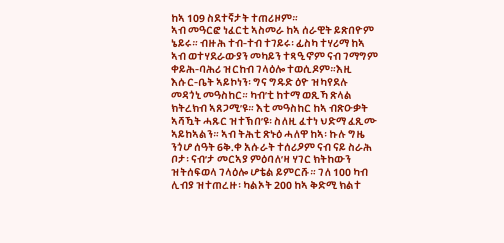ከኣ 109 ስደተኛታት ተጠሪዞም።
ኣብ መዓርፎ ነፈርቲ ኣስመራ ከኣ ሰራዊት ይጽበዮም ኔይሩ። ብዙሕ ተብ-ተብ ተገይሩ፡ ፊስካ ተሃሪማ ከኣ ኣብ ወተሃደራውያን መካይን ተጻዒኖም ናብ ገማግም ቀይሕ-ባሕሪ ዝርከብ ገላዕሎ ተወሲዶም።እዚ እሱር-ቤት ኣይኮነን፡ ግና ግዱድ ዕዮ ዝካየደሉ መዳጎኒ መዓስከር። ካብ’ቲ ከተማ ወጺኻ ጽላል ክትረክብ ኣጸጋሚ’ዩ። እቲ መዓስከር ከኣ ብጽዑቃት ኣሻዃት ሓጹር ዝተኽበ’ዩ፡ ስለዚ ፈተነ ህድማ ፈጺሙ ኣይከኣልን። ኣብ ትሕቲ ጽኑዕ ሓለዋ ከኣ፡ ኩሉ ግዜ ንጎሆ ሰዓት 6ቅ.ቀ አሱራት ተሰሪዖም ናብ ናይ ስራሕ ቦታ፡ ናብ’ታ መርኣያ ምዕባለ’ዛ ሃገር ክትከውን ዝትሰፍወላ ገላዕሎ ሆቴል ይምርሹ። ገለ 100 ካብ ሊብያ ዝተጠረዙ፡ ካልኦት 200 ከኣ ቅድሚ ክልተ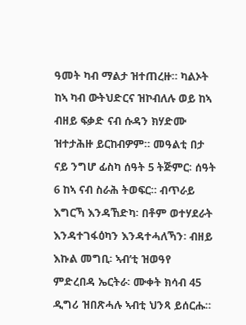ዓመት ካብ ማልታ ዝተጠረዙ። ካልኦት ከኣ ካብ ውትህድርና ዝኮብለሉ ወይ ከኣ ብዘይ ፍቃድ ናብ ሱዳን ክሃድሙ ዝተታሕዙ ይርከብዎም። መዓልቲ በታ ናይ ንግሆ ፊስካ ሰዓት 5 ትጅምር፡ ሰዓት 6 ከኣ ናብ ስራሕ ትወፍር። ብጥራይ እግርኻ እንዳኸድካ፡ በቶም ወተሃደራት እንዳተገፋዕካን እንዳተሓለኻን፡ ብዘይ እኩል መግቢ፡ ኣብ’ቲ ዝወዓየ ምድረበዳ ኤርትራ፡ ሙቀት ክሳብ 45 ዲግሪ ዝበጽሓሉ ኣብቲ ህንጻ ይሰርሑ።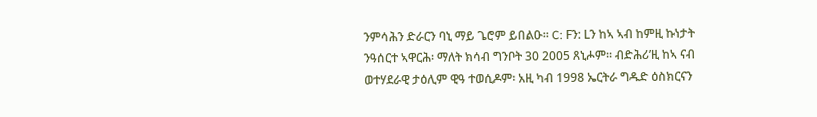ንምሳሕን ድራርን ባኒ ማይ ጌሮም ይበልዑ። C: Fን: Lን ከኣ ኣብ ከምዚ ኩነታት ንዓሰርተ ኣዋርሕ፡ ማለት ክሳብ ግንቦት 30 2005 ጸኒሖም። ብድሕሪ’ዚ ከኣ ናብ ወተሃደራዊ ታዕሊም ዊዓ ተወሲዶም፡ አዚ ካብ 1998 ኤርትራ ግዱድ ዕስክርናን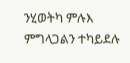ንሂወትካ ምሉእ ምግላጋልን ተካይደሉ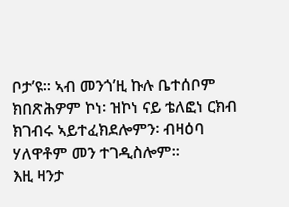ቦታ’ዩ። ኣብ መንጎ’ዚ ኩሉ ቤተሰቦም ክበጽሕዎም ኮነ፡ ዝኮነ ናይ ቴለፎነ ርክብ ክገብሩ ኣይተፈክደሎምን፡ ብዛዕባ ሃለዋቶም መን ተገዲስሎም።
እዚ ዛንታ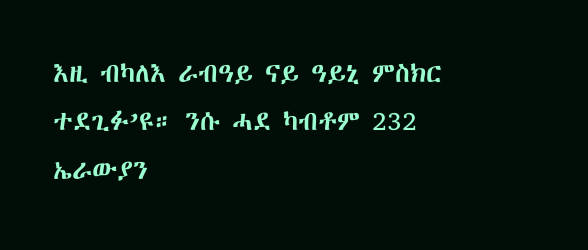እዚ ብካለእ ራብዓይ ናይ ዓይኒ ምስክር ተደጊፉ’ዩ። ንሱ ሓደ ካብቶም 232 ኤራውያን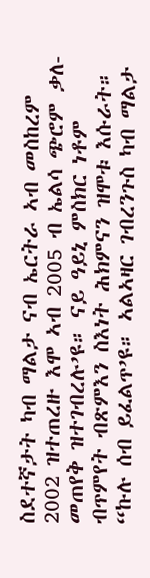ስደተኛታት ካብ ማልታ ናብ ኤርትራ ኣብ መስከረም 2002 ዝተጠረዙ እሞ ኣብ 2005 ብ ኤልሳ ጭሮም ቃለ-መጠየቅ ዝተገብረሉ’ዩ። ናይ ዓይኒ ምስክር ነቶም ብጥምየት ብጽምእን ስእነት ሕክምናን ዝሞቱ እሱራት። “ኩሉ ሰብ ይፈልጥ’ዩ። ኣልኣዛር ገብረንጉስ ካብ ማልታ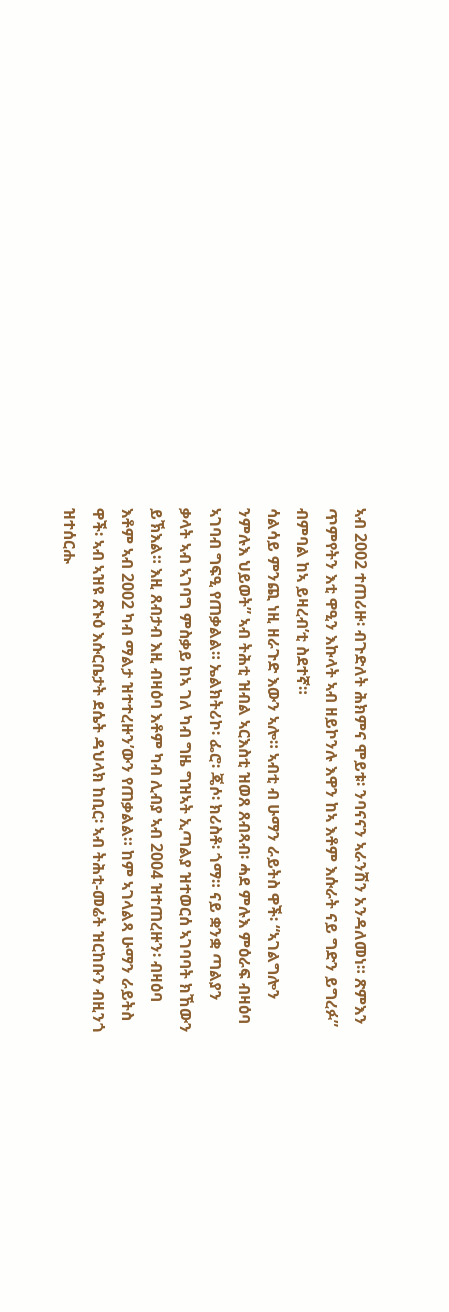ኣብ 2002 ተጠሪዙ፡ ብጉድለት ሕክምና ሞይቱ፡ ንባናናን ኣራንሽን አንዳለመነ። ጽምእን ጥምየትን እቲ ዋዒን እኩላት ኣብ ዘይኮንሉ እዋን ከኣ እቶም እሱራት ናይ ግድን ይግረፉ” ብምባል ከኣ ይዛረብ’ቲ ስደተኛ።
ሳልሳይ ምንጪ ነዚ ዘራጉድ እውን ኣሎ። ኣብቲ ብ ሁማን ራይትስ ዋች፡ “ኣገልግሎን ንምሉእ ህይወት” ኣብ ትሕቲ ዝብል ኣርእስቲ ዝወጸ ጸብጻብ፡ ሓደ ምሉእ ምዕራፍ ብዛዕባ ኣገባብ ግፍዒ የጠቃልል። ኤልክትሪኮ፡ ፌሮ፡ ጄሶ፡ ክሪስቶ፡ ጎማ። ናይ ቋንቋ ጣልያን ቃላት ኣብ ኣገባግ ምስቃይ ከኣ ገለ ካብ ግዜ ግዝኣት ኢጣልያ ዝተወርሰ ኣገባባት ክኸውን ይኽእል። እዚ ጸብታብ እዚ ብዛዕባ እቶም ካብ ሊብያ ኣብ 2004 ዝተጠረዙን፡ ብዛዕባ እቶም ኣብ 2002 ካብ ማልታ ዝተተረዙን’ውን የጠቃልል። ከም ኣገላልጻ ሁማን ራይትስ ዋች፡ ኣብ ኣዝዩ ጽኑዕ እሱርቤታት ደሴት ዳህላክ ከቢር፡ ኣብ ትሕቲ-መሬት ዝርከቡን ብዚንጎ ዝተሰርሑ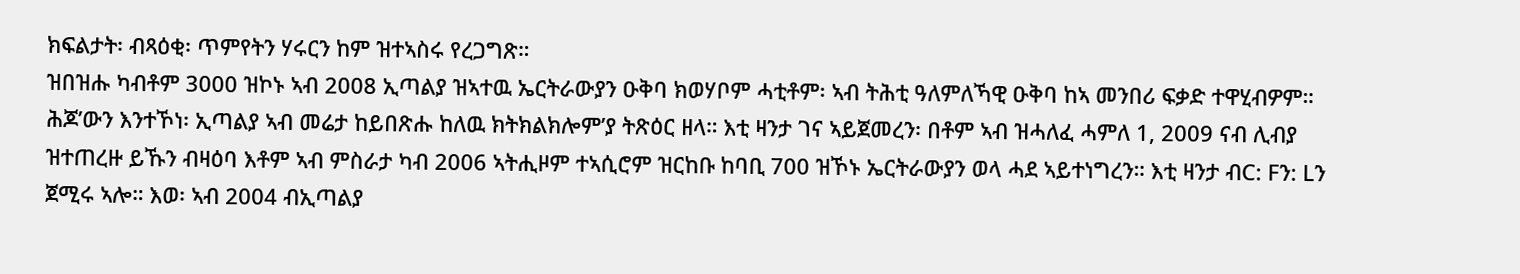ክፍልታት፡ ብጻዕቂ፡ ጥምየትን ሃሩርን ከም ዝተኣስሩ የረጋግጽ።
ዝበዝሑ ካብቶም 3000 ዝኮኑ ኣብ 2008 ኢጣልያ ዝኣተዉ ኤርትራውያን ዑቅባ ክወሃቦም ሓቲቶም፡ ኣብ ትሕቲ ዓለምለኻዊ ዑቅባ ከኣ መንበሪ ፍቃድ ተዋሂብዎም። ሕጆ’ውን እንተኾነ፡ ኢጣልያ ኣብ መሬታ ከይበጽሑ ከለዉ ክትክልክሎም’ያ ትጽዕር ዘላ። እቲ ዛንታ ገና ኣይጀመረን፡ በቶም ኣብ ዝሓለፈ ሓምለ 1, 2009 ናብ ሊብያ ዝተጠረዙ ይኹን ብዛዕባ እቶም ኣብ ምስራታ ካብ 2006 ኣትሒዞም ተኣሲሮም ዝርከቡ ከባቢ 700 ዝኾኑ ኤርትራውያን ወላ ሓደ ኣይተነግረን። እቲ ዛንታ ብC: Fን: Lን ጀሚሩ ኣሎ። እወ፡ ኣብ 2004 ብኢጣልያ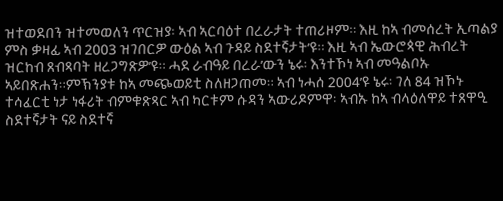ዝተወደበን ዝተመወለን ጥርዝያ፡ ኣብ ኣርባዕተ በረራታት ተጠሪዞም። እዚ ከኣ ብመሰረት ኢጣልያ ምስ ቃዛፊ ኣብ 2003 ዝገበርዎ ውዕል ኣብ ጉዳይ ስደተኛታት’ዩ። እዚ ኣብ ኤውሮጳዊ ሕብረት ዝርከብ ጸብጻባት ዘረጋግጽዎ’ዩ። ሓደ ራብዓይ በረራ’ውን ኔሩ፡ እንተኾነ ኣብ መዓልቦኡ ኣይበጽሐን።ምኽንያቱ ከኣ መጭወይቲ ስለዘጋጠመ። ኣብ ነሓሰ 2004’ዩ ኔሩ፡ ገለ 84 ዝኾኑ ተሳፈርቲ ነታ ነፋሪት ብምቁጽጻር ኣብ ካርቱም ሱዳን ኣውሪዶምዋ፡ ኣብኡ ከኣ ብላዕለዋይ ተጸዋዒ ስደተኛታት ናይ ስደተኛ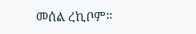መሰል ረኪቦም።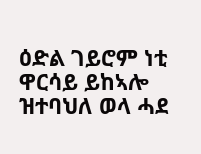ዕድል ገይሮም ነቲ ዋርሳይ ይከኣሎ ዝተባህለ ወላ ሓደ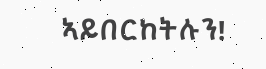ኣይበርከትሉን!